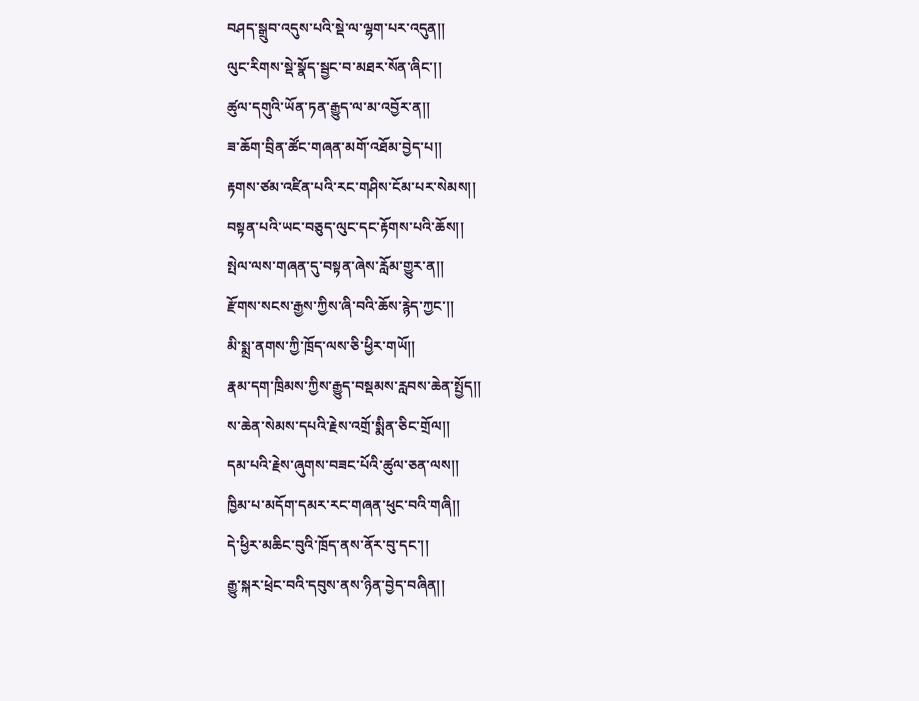བཤད་སྒྲུབ་འདུས་པའི་སྡེ་ལ་ལྷག་པར་འདུན།།
ལུང་རིགས་སྡེ་སྣོད་སྦྱང་བ་མཐར་སོན་ཞིང་།།
ཚུལ་དགུའི་ཡོན་ཏན་རྒྱུད་ལ་མ་འབྱོར་ན།།
ཟ་ཆོག་བྲིན་ཚོང་གཞན་མགོ་འཐོམ་བྱེད་པ།།
རྟགས་ཙམ་འཛིན་པའི་རང་གཤིས་ངོམ་པར་སེམས།།
བསྟན་པའི་ཡང་བཅུད་ལུང་དང་རྟོགས་པའི་ཆོས།།
སྤེལ་ལས་གཞན་དུ་བསྟན་ཞེས་རློམ་གྱུར་ན།།
རྫོགས་སངས་རྒྱས་ཀྱིས་ཞི་བའི་ཆོས་རྙེད་ཀྱང་།།
མི་སྨྲ་ནགས་ཀྱི་ཁྲོད་ལས་ཅི་ཕྱིར་གཡོ།།
རྣམ་དག་ཁྲིམས་ཀྱིས་རྒྱུད་བསྡམས་རླབས་ཆེན་སྤྱོད།།
ས་ཆེན་སེམས་དཔའི་རྗེས་འགྲོ་སྨིན་ཅིང་གྲོལ།།
དམ་པའི་རྗེས་ཞུགས་བཟང་པོའི་ཚུལ་ཅན་ལས།།
ཁྱིམ་པ་མདོག་དམར་རང་གཞན་ཕུང་བའི་གཞི།།
དེ་ཕྱིར་མཆིང་བུའི་ཁྲོད་ནས་ནོར་བུ་དང་།།
རྒྱུ་སྐར་ཕྲེང་བའི་དབུས་ནས་ཉིན་བྱེད་བཞིན།།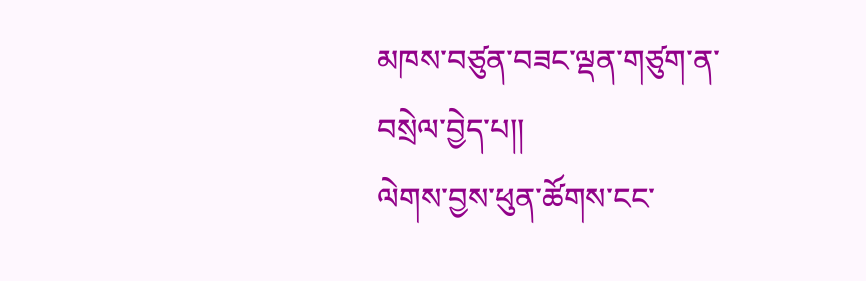མཁས་བཙུན་བཟང་ལྡན་གཙུག་ན་བསྲེལ་བྱེད་པ།།
ལེགས་བྱས་ཕུན་ཚོགས་ངང་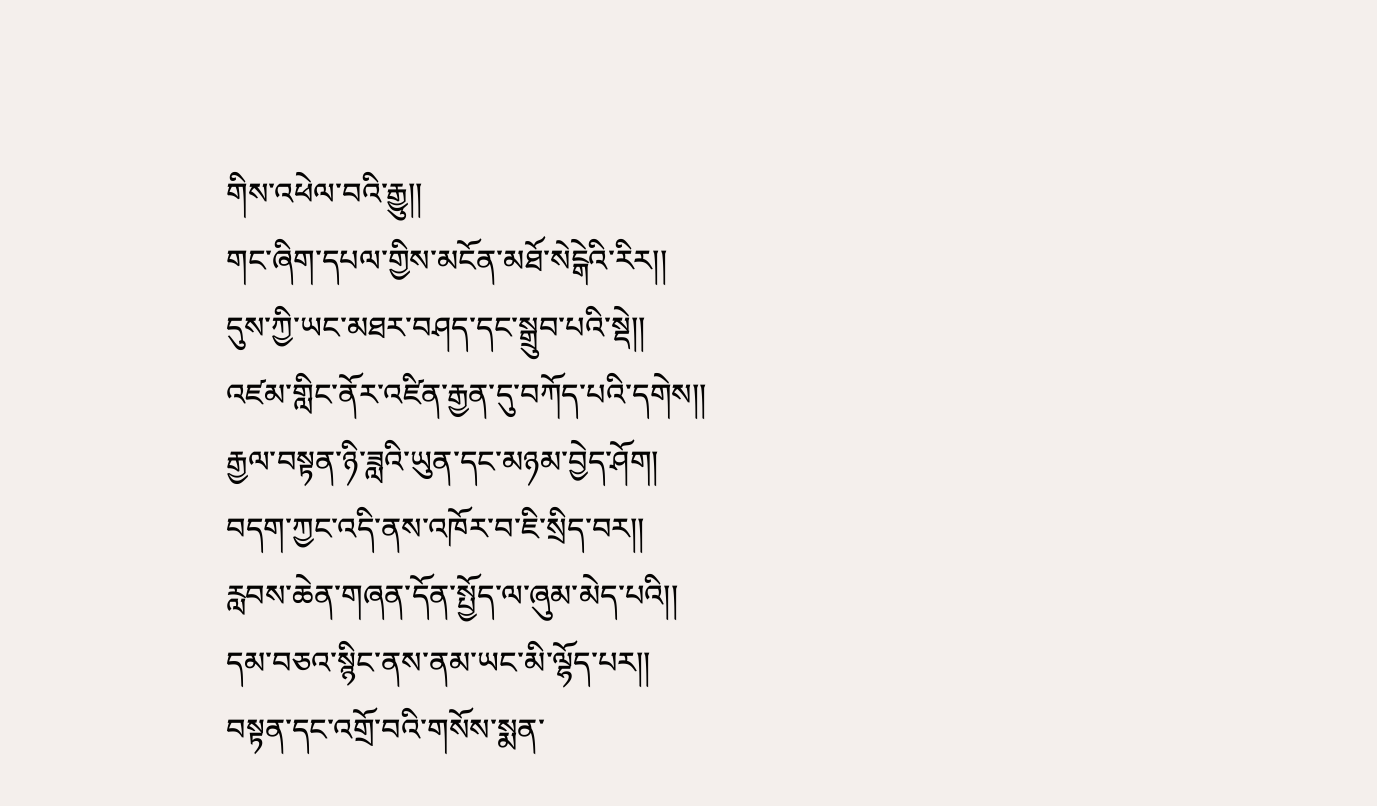གིས་འཕེལ་བའི་རྒྱུ།།
གང་ཞིག་དཔལ་གྱིས་མངོན་མཐོ་སེངྒེའི་རིར།།
དུས་ཀྱི་ཡང་མཐར་བཤད་དང་སྒྲུབ་པའི་སྡེ།།
འཛམ་གླིང་ནོར་འཛིན་རྒྱན་དུ་བཀོད་པའི་དགེས།།
རྒྱལ་བསྟན་ཉི་ཟླའི་ཡུན་དང་མཉམ་བྱེད་ཤོག།
བདག་ཀྱང་འདི་ནས་འཁོར་བ་ཇི་སྲིད་བར།།
རླབས་ཆེན་གཞན་དོན་སྤྱོད་ལ་ཞུམ་མེད་པའི།།
དམ་བཅའ་སྙིང་ནས་ནམ་ཡང་མི་ལྷོད་པར།།
བསྟན་དང་འགྲོ་བའི་གསོས་སྨན་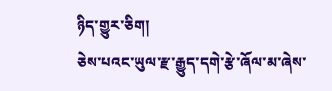ཉིད་གྱུར་ཅིག།
ཅེས་པའང་ཡུལ་རྫ་རྒྱུད་དགེ་རྩེ་ཞོལ་མ་ཞེས་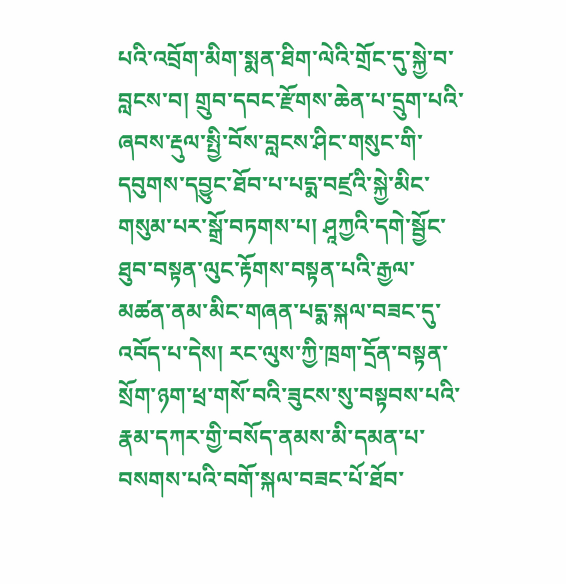པའི་འབྲོག་མིག་སྨན་ཐིག་ལེའི་གྲོང་དུ་སྐྱེ་བ་བླངས་བ། གྲུབ་དབང་རྫོགས་ཆེན་པ་དྲུག་པའི་ཞབས་རྡུལ་སྤྱི་བོས་བླངས་ཤིང་གསུང་གི་དབུགས་དབྱུང་ཐོབ་པ་པདྨ་བཛྲའི་སྐྱེ་མིང་གསུམ་པར་སྒྲོ་བཏགས་པ། ཤཱཀྱའི་དགེ་སྦྱོང་ཐུབ་བསྟན་ལུང་རྟོགས་བསྟན་པའི་རྒྱལ་མཚན་ནམ་མིང་གཞན་པདྨ་སྐལ་བཟང་དུ་འབོད་པ་དེས། རང་ལུས་ཀྱི་ཁྲག་དྲོན་བསྟན་སྲོག་ཉག་ཕྲ་གསོ་བའི་ཟུངས་སུ་བསྟབས་པའི་རྣམ་དཀར་གྱི་བསོད་ནམས་མི་དམན་པ་བསགས་པའི་བགོ་སྐལ་བཟང་པོ་ཐོབ་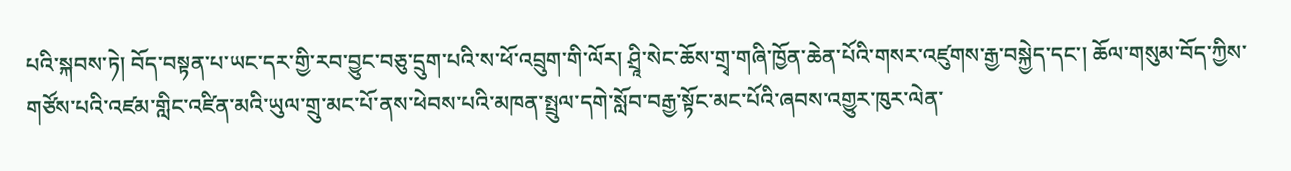པའི་སྐབས་ཏེ། བོད་བསྟན་པ་ཡང་དར་གྱི་རབ་བྱུང་བཅུ་དྲུག་པའི་ས་ཕོ་འབྲུག་གི་ལོར། ཤྲཱི་སེང་ཆོས་གྲྭ་གཞི་ཁྱོན་ཆེན་པོའི་གསར་འཛུགས་རྒྱ་བསྐྱེད་དང་། ཆོལ་གསུམ་བོད་ཀྱིས་གཙོས་པའི་འཛམ་གླིང་འཛིན་མའི་ཡུལ་གྲུ་མང་པོ་ནས་ཕེབས་པའི་མཁན་སྤྲུལ་དགེ་སློབ་བརྒྱ་སྟོང་མང་པོའི་ཞབས་འགྱུར་ཁུར་ལེན་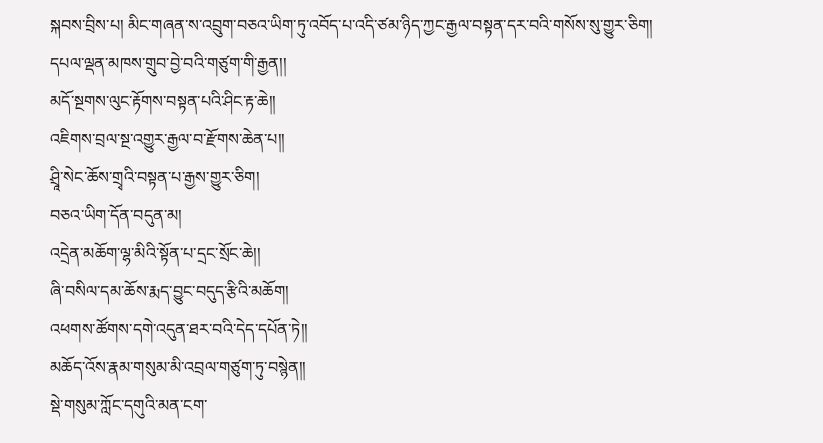སྐབས་བྲིས་པ། མིང་གཞན་ས་འབྲུག་བཅའ་ཡིག་ཏུ་འབོད་པ་འདི་ཙམ་ཉིད་ཀྱང་རྒྱལ་བསྟན་དར་བའི་གསོས་སུ་གྱུར་ཅིག།
དཔལ་ལྡན་མཁས་གྲུབ་བྱེ་བའི་གཙུག་གི་རྒྱན།།
མདོ་སྔགས་ལུང་རྟོགས་བསྟན་པའི་ཤིང་རྟ་ཆེ།།
འཇིགས་བྲལ་སྔ་འགྱུར་རྒྱལ་བ་རྫོགས་ཆེན་པ།།
ཤྲཱི་སེང་ཆོས་གྲྭའི་བསྟན་པ་རྒྱས་གྱུར་ཅིག།
བཅའ་ཡིག་དོན་བདུན་མ།
འདྲེན་མཆོག་ལྷ་མིའི་སྟོན་པ་དྲང་སྲོང་ཆེ།།
ཞི་བསིལ་དམ་ཆོས་རྨད་བྱུང་བདུད་རྩིའི་མཆོག།
འཕགས་ཚོགས་དགེ་འདུན་ཐར་བའི་དེད་དཔོན་ཏེ།།
མཆོད་འོས་རྣམ་གསུམ་མི་འབྲལ་གཙུག་ཏུ་བསྙེན།།
སྡེ་གསུམ་ཀློང་དགུའི་མན་ངག་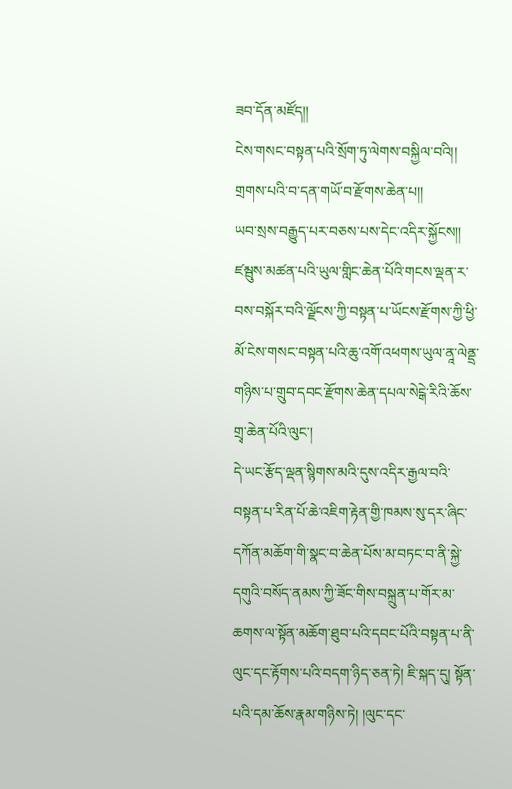ཟབ་དོན་མཛོད།།
ངེས་གསང་བསྟན་པའི་སྲོག་ཏུ་ལེགས་བསྐྱིལ་བའི།།
གྲགས་པའི་བ་དན་གཡོ་བ་རྫོགས་ཆེན་པ།།
ཡབ་སྲས་བརྒྱུད་པར་བཅས་པས་དེང་འདིར་སྐྱོངས།།
ཛམྦུས་མཚན་པའི་ཡུལ་གླིང་ཆེན་པོའི་གངས་ལྡན་ར་བས་བསྐོར་བའི་ལྗོངས་ཀྱི་བསྟན་པ་ཡོངས་རྫོགས་ཀྱི་ཕྱི་མོ་ངེས་གསང་བསྟན་པའི་ཆུ་འགོ་འཕགས་ཡུལ་ནཱ་ལེནྡྲ་གཉིས་པ་གྲུབ་དབང་རྫོགས་ཆེན་དཔལ་སེངྒེ་རིའི་ཆོས་གྲྭ་ཆེན་པོའི་ལུང་།
དེ་ཡང་རྩོད་ལྡན་སྙིགས་མའི་དུས་འདིར་རྒྱལ་བའི་བསྟན་པ་རིན་པོ་ཆེ་འཇིག་རྟེན་གྱི་ཁམས་སུ་དར་ཞིང་དཀོན་མཆོག་གི་སྣང་བ་ཆེན་པོས་མ་བཏང་བ་ནི་སྐྱེ་དགུའི་བསོད་ནམས་ཀྱི་ཟོང་གིས་བསྐྲུན་པ་གོར་མ་ཆགས་ལ་སྟོན་མཆོག་ཐུབ་པའི་དབང་པོའི་བསྟན་པ་ནི་ལུང་དང་རྟོགས་པའི་བདག་ཉིད་ཅན་ཏེ། ཇི་སྐད་དུ། སྟོན་པའི་དམ་ཆོས་རྣམ་གཉིས་ཏེ། །ལུང་དང་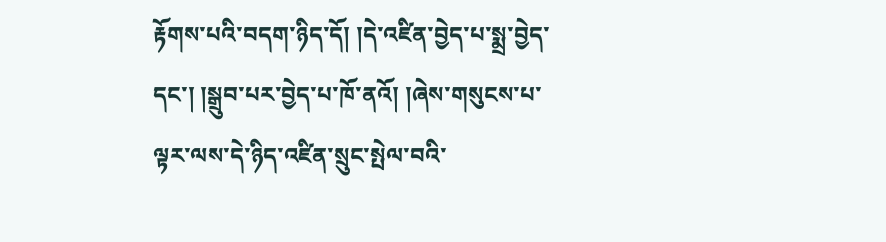རྟོགས་པའི་བདག་ཉིད་དོ། །དེ་འཛིན་བྱེད་པ་སྨྲ་བྱེད་དང་། །སྒྲུབ་པར་བྱེད་པ་ཁོ་ནའོ། །ཞེས་གསུངས་པ་ལྟར་ལས་དེ་ཉིད་འཛིན་སྲུང་སྤེལ་བའི་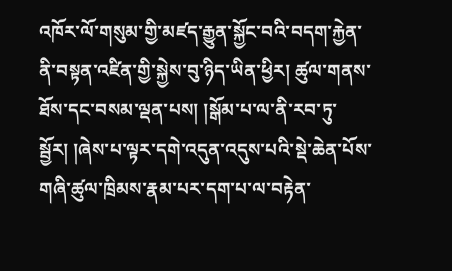འཁོར་ལོ་གསུམ་གྱི་མཛད་རྒྱུན་སྐྱོང་བའི་བདག་རྐྱེན་ནི་བསྟན་འཛིན་གྱི་སྐྱེས་བུ་ཉིད་ཡིན་ཕྱིར། ཚུལ་གནས་ཐོས་དང་བསམ་ལྡན་པས། །སྒོམ་པ་ལ་ནི་རབ་ཏུ་སྦྱོར། །ཞེས་པ་ལྟར་དགེ་འདུན་འདུས་པའི་སྡེ་ཆེན་པོས་གཞི་ཚུལ་ཁྲིམས་རྣམ་པར་དག་པ་ལ་བརྟེན་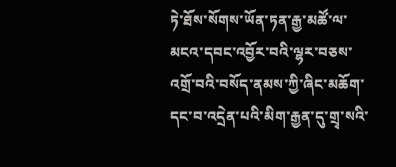ཏེ་ཐོས་སོགས་ཡོན་ཏན་རྒྱ་མཚོ་ལ་མངའ་དབང་འབྱོར་བའི་ལྷར་བཅས་འགྲོ་བའི་བསོད་ནམས་ཀྱི་ཞིང་མཆོག་དང་བ་འདྲེན་པའི་མིག་རྒྱན་དུ་གྲྭ་སའི་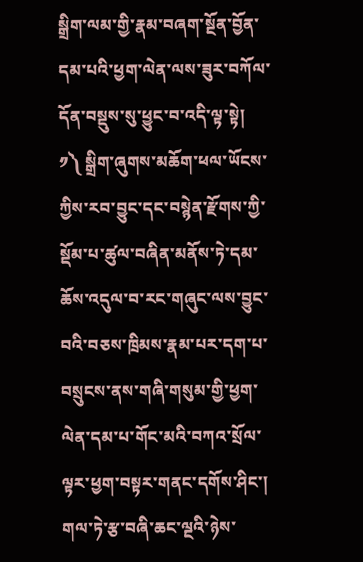སྒྲིག་ལམ་གྱི་རྣམ་བཞག་སྔོན་བྱོན་དམ་པའི་ཕྱག་ལེན་ལས་ཟུར་བཀོལ་དོན་བསྡུས་སུ་ཕྱུང་བ་འདི་ལྟ་སྟེ།
༡༽ སྒྲིག་ཞུགས་མཆོག་ཕལ་ཡོངས་ཀྱིས་རབ་བྱུང་དང་བསྙེན་རྫོགས་ཀྱི་སྡོམ་པ་ཚུལ་བཞིན་མནོས་ཏེ་དམ་ཆོས་འདུལ་བ་རང་གཞུང་ལས་བྱུང་བའི་བཅས་ཁྲིམས་རྣམ་པར་དག་པ་བསྲུངས་ནས་གཞི་གསུམ་གྱི་ཕྱག་ལེན་དམ་པ་གོང་མའི་བཀའ་སྲོལ་ལྟར་ཕྱག་བསྟར་གནང་དགོས་ཤིང་། གལ་ཏེ་རྩ་བཞི་ཆང་ལྔའི་ཉེས་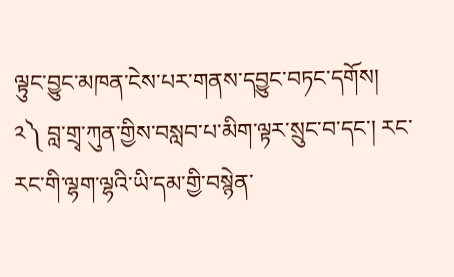ལྟུང་བྱུང་མཁན་ངེས་པར་གནས་དབྱུང་བཏང་དགོས།
༢༽ བླ་གྲྭ་ཀུན་གྱིས་བསླབ་པ་མིག་ལྟར་སྲུང་བ་དང་། རང་རང་གི་ལྷག་ལྷའི་ཡི་དམ་གྱི་བསྙེན་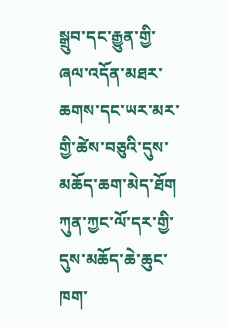སྒྲུབ་དང་རྒྱུན་གྱི་ཞལ་འདོན་མཐར་ཆགས་དང་ཡར་མར་གྱི་ཚེས་བཅུའི་དུས་མཆོད་ཆག་མེད་ཐོག ཀུན་ཀྱང་ལོ་དར་གྱི་དུས་མཆོད་ཆེ་ཆུང་ཁག་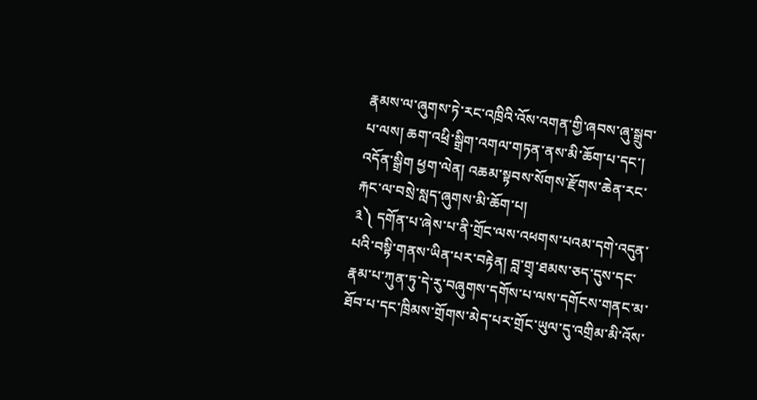རྣམས་ལ་ཞུགས་ཏེ་རང་འཁྲིའི་འོས་འགན་གྱི་ཞབས་ཞུ་སྒྲུབ་པ་ལས། ཆག་འཕྲི་སྒྲིག་འགལ་གཏན་ནས་མི་ཆོག་པ་དང་། འདོན་སྒྲིག ཕྱག་ལེན། འཆམ་སྟབས་སོགས་རྫོགས་ཆེན་རང་རྐང་ལ་བསྲེ་སླད་ཞུགས་མི་ཆོག་པ།
༣༽ དགོན་པ་ཞེས་པ་ནི་གྲོང་ལས་འཕགས་པའམ་དགེ་འདུན་པའི་བསྟི་གནས་ཡིན་པར་བརྟེན། བླ་གྲྭ་ཐམས་ཅད་དུས་དང་རྣམ་པ་ཀུན་ཏུ་དེ་རུ་བཞུགས་དགོས་པ་ལས་དགོངས་གནང་མ་ཐོབ་པ་དང་ཁྲིམས་གྲོགས་མེད་པར་གྲོང་ཡུལ་དུ་འགྲིམ་མི་འོས་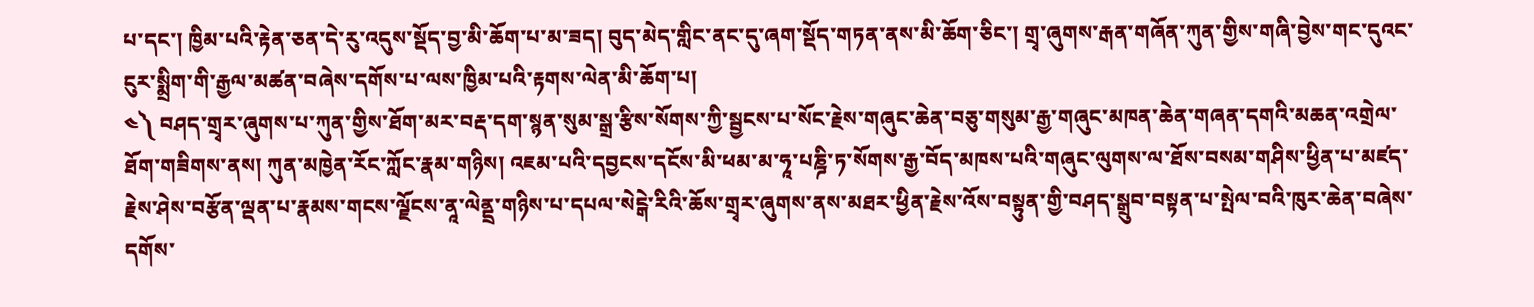པ་དང་། ཁྱིམ་པའི་རྟེན་ཅན་དེ་རུ་འདུས་སྡོད་བྱ་མི་ཆོག་པ་མ་ཟད། བུད་མེད་གླིང་ནང་དུ་ཞག་སྡོད་གཏན་ནས་མི་ཆོག་ཅིང་། གྲྭ་ཞུགས་རྒན་གཞོན་ཀུན་གྱིས་གཞི་བྱེས་གང་དུའང་ངུར་སྨྲིག་གི་རྒྱལ་མཚན་བཞེས་དགོས་པ་ལས་ཁྱིམ་པའི་རྟགས་ལེན་མི་ཆོག་པ།
༤༽ བཤད་གྲྭར་ཞུགས་པ་ཀུན་གྱིས་ཐོག་མར་བརྡ་དག་སྙན་སུམ་སྒྲ་རྩིས་སོགས་ཀྱི་སྦྱངས་པ་སོང་རྗེས་གཞུང་ཆེན་བཅུ་གསུམ་རྒྱ་གཞུང་མཁན་ཆེན་གཞན་དགའི་མཆན་འགྲེལ་ཐོག་གཟིགས་ནས། ཀུན་མཁྱེན་རོང་ཀློང་རྣམ་གཉིས། འཇམ་པའི་དབྱངས་དངོས་མི་ཕམ་མ་ཧཱ་པཎྜི་ཏ་སོགས་རྒྱ་བོད་མཁས་པའི་གཞུང་ལུགས་ལ་ཐོས་བསམ་གཤིས་ཕྱིན་པ་མཛད་རྗེས་ཤེས་བརྩོན་ལྡན་པ་རྣམས་གངས་ལྗོངས་ནཱ་ལེནྡྲ་གཉིས་པ་དཔལ་སེངྒེ་རིའི་ཆོས་གྲྭར་ཞུགས་ནས་མཐར་ཕྱིན་རྗེས་འོས་བསྟུན་གྱི་བཤད་སྒྲུབ་བསྟན་པ་སྤེལ་བའི་ཁུར་ཆེན་བཞེས་དགོས་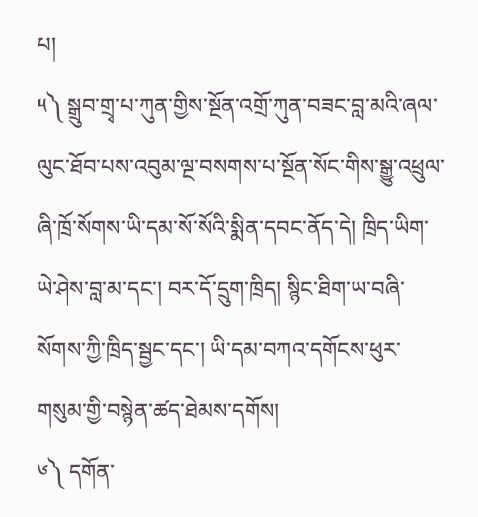པ།
༥༽ སྒྲུབ་གྲྭ་པ་ཀུན་གྱིས་སྔོན་འགྲོ་ཀུན་བཟང་བླ་མའི་ཞལ་ལུང་ཐོབ་པས་འབུམ་ལྔ་བསགས་པ་སྔོན་སོང་གིས་སྒྱུ་འཕྲུལ་ཞི་ཁྲོ་སོགས་ཡི་དམ་སོ་སོའི་སྨིན་དབང་ནོད་དེ། ཁྲིད་ཡིག་ཡེ་ཤེས་བླ་མ་དང་། བར་དོ་དྲུག་ཁྲིད། སྙིང་ཐིག་ཡ་བཞི་སོགས་ཀྱི་ཁྲིད་སྦྱང་དང་། ཡི་དམ་བཀའ་དགོངས་ཕུར་གསུམ་གྱི་བསྙེན་ཚད་ཐེམས་དགོས།
༦༽ དགོན་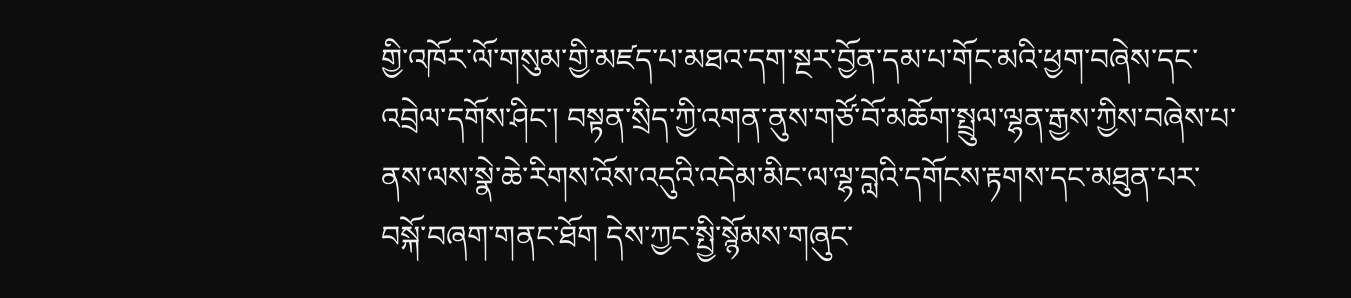གྱི་འཁོར་ལོ་གསུམ་གྱི་མཛད་པ་མཐའ་དག་སྔར་བྱོན་དམ་པ་གོང་མའི་ཕྱག་བཞེས་དང་འབྲེལ་དགོས་ཤིང་། བསྟན་སྲིད་ཀྱི་འགན་ནུས་གཙོ་བོ་མཆོག་སྤྲུལ་ལྷན་རྒྱས་ཀྱིས་བཞེས་པ་ནས་ལས་སྣེ་ཆེ་རིགས་འོས་འདུའི་འདེམ་མིང་ལ་ལྷ་བླའི་དགོངས་རྟགས་དང་མཐུན་པར་བསྐོ་བཞག་གནང་ཐོག དེས་ཀྱང་སྤྱི་སྙོམས་གཞུང་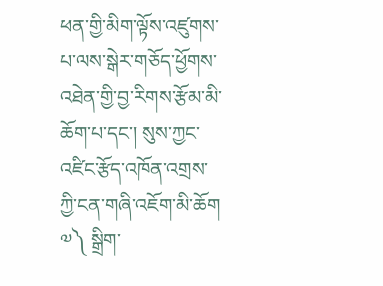ཕན་གྱི་མིག་ལྟོས་འཛུགས་པ་ལས་སྒེར་གཅོད་ཕྱོགས་འཐེན་གྱི་བྱ་རིགས་རྩོམ་མི་ཆོག་པ་དང་། སུས་ཀྱང་འཛིང་རྩོད་འཁོན་འགྲས་ཀྱི་ངན་གཞི་འཇོག་མི་ཆོག
༧༽ སྒྲིག་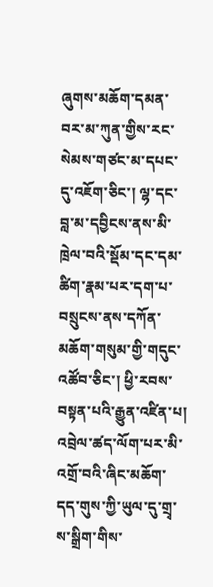ཞུགས་མཆོག་དམན་བར་མ་ཀུན་གྱིས་རང་སེམས་གཙང་མ་དཔང་དུ་འཇོག་ཅིང་། ལྷ་དང་བླ་མ་དབྱིངས་ནས་མི་ཁྲེལ་བའི་སྡོམ་དང་དམ་ཚིག་རྣམ་པར་དག་པ་བསྲུངས་ནས་དཀོན་མཆོག་གསུམ་གྱི་གདུང་འཚོབ་ཅིང་། ཕྱི་རབས་བསྟན་པའི་རྒྱུན་འཛིན་པ། འབྲེལ་ཚད་ལོག་པར་མི་འགྲོ་བའི་ཞིང་མཆོག་དད་གུས་ཀྱི་ཡུལ་དུ་གྲྭ་ས་སྒྲིག་གིས་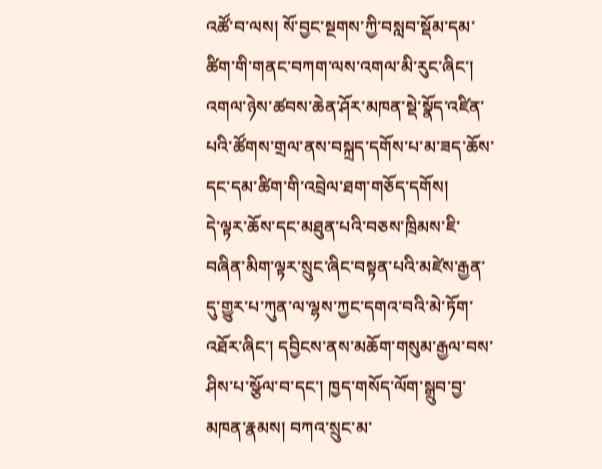འཚོ་བ་ལས། སོ་བྱང་སྔགས་ཀྱི་བསླབ་སྡོམ་དམ་ཚིག་གི་གནང་བཀག་ལས་འགལ་མི་རུང་ཞིང་། འགལ་ཉེས་ཚབས་ཆེན་ཤོར་མཁན་སྡེ་སྣོད་འཛིན་པའི་ཚོགས་གྲལ་ནས་བསྐྲད་དགོས་པ་མ་ཟད་ཆོས་དང་དམ་ཚིག་གི་འབྲེལ་ཐག་གཅོད་དགོས།
དེ་ལྟར་ཆོས་དང་མཐུན་པའི་བཅས་ཁྲིམས་ཇི་བཞིན་མིག་ལྟར་སྲུང་ཞིང་བསྟན་པའི་མཛེས་རྒྱན་དུ་གྱུར་པ་ཀུན་ལ་ལྷས་ཀྱང་དགའ་བའི་མེ་ཏོག་འཐོར་ཞིང་། དབྱིངས་ནས་མཆོག་གསུམ་རྒྱལ་བས་ཤིས་པ་སྩོལ་བ་དང་། ཁྱད་གསོད་ལོག་སྒྲུབ་བྱ་མཁན་རྣམས། བཀའ་སྲུང་མ་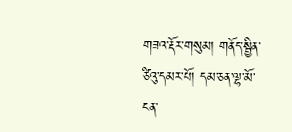གཟའ་རྡོར་གསུམ། གནོད་སྦྱིན་ཙིའུ་དམར་པོ། དམ་ཅན་ལྷ་མོ་ངན་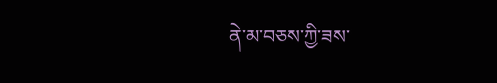ནེ་མ་བཅས་ཀྱི་ཟས་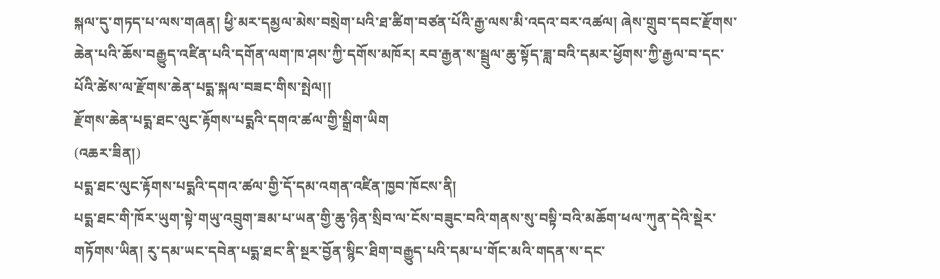སྐལ་དུ་གཏད་པ་ལས་གཞན། ཕྱི་མར་དམྱལ་མེས་བསྲེག་པའི་ཐ་ཚིག་བཙན་པོའི་རྒྱ་ལས་མི་འདའ་བར་འཚལ། ཞེས་གྲུབ་དབང་རྫོགས་ཆེན་པའི་ཆོས་བརྒྱུད་འཛིན་པའི་དགོན་ལག་ཁ་ཤས་ཀྱི་དགོས་མཁོར། རབ་རྒྱན་ས་སྦྲུལ་ཆུ་སྟོད་ཟླ་བའི་དམར་ཕྱོགས་ཀྱི་རྒྱལ་བ་དང་པོའི་ཚེས་ལ་རྫོགས་ཆེན་པདྨ་སྐལ་བཟང་གིས་སྤེལ།།
རྫོགས་ཆེན་པདྨ་ཐང་ལུང་རྟོགས་པདྨའི་དགའ་ཚལ་གྱི་སྒྲིག་ཡིག
(འཆར་ཟིན།)
པདྨ་ཐང་ལུང་རྟོགས་པདྨའི་དགའ་ཚལ་གྱི་དོ་དམ་འགན་འཛིན་ཁྱབ་ཁོངས་ནི།
པདྨ་ཐང་གི་ཁོར་ཡུག་སྟེ་གཡུ་འབྲུག་ཟམ་པ་ཡན་གྱི་ཆུ་ཉིན་སྲིབ་ལ་ངོས་བཟུང་བའི་གནས་སུ་བསྟི་བའི་མཆོག་ཕལ་ཀུན་དེའི་སྡེར་གཏོགས་ཡིན། རུ་དམ་ཡང་དབེན་པདྨ་ཐང་ནི་སྔར་བྱོན་སྙིང་ཐིག་བརྒྱུད་པའི་དམ་པ་གོང་མའི་གདན་ས་དང་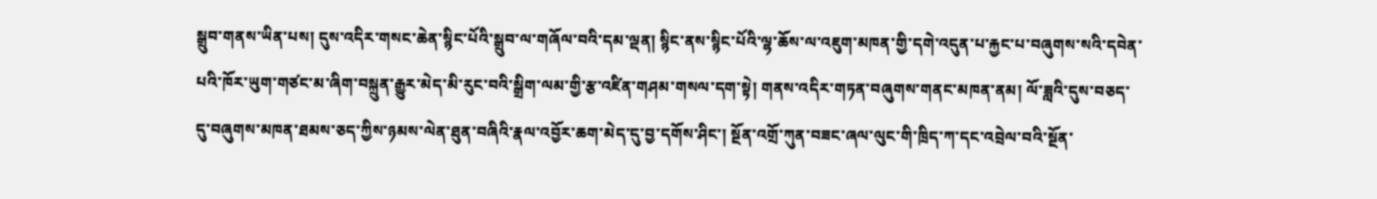སྒྲུབ་གནས་ཡིན་པས། དུས་འདིར་གསང་ཆེན་སྙིང་པོའི་སྒྲུབ་ལ་གཞོལ་བའི་དམ་ལྡན། སྙིང་ནས་སྙིང་པོའི་ལྷ་ཆོས་ལ་འཇུག་མཁན་གྱི་དགེ་འདུན་པ་རྐྱང་པ་བཞུགས་སའི་དབེན་པའི་ཁོར་ཡུག་གཙང་མ་ཞིག་བསྐྲུན་རྒྱུར་མེད་མི་རུང་བའི་སྒྲིག་ལམ་གྱི་རྩ་འཛིན་གཤམ་གསལ་དག་སྟེ། གནས་འདིར་གཏན་བཞུགས་གནང་མཁན་ནམ། ལོ་ཟླའི་དུས་བཅད་དུ་བཞུགས་མཁན་ཐམས་ཅད་ཀྱིས་ཉམས་ལེན་ཐུན་བཞིའི་རྣལ་འབྱོར་ཆག་མེད་དུ་བྱ་དགོས་ཤིང་། སྔོན་འགྲོ་ཀུན་བཟང་ཞལ་ལུང་གི་ཁྲིད་ཀ་དང་འབྲེལ་བའི་སྔོན་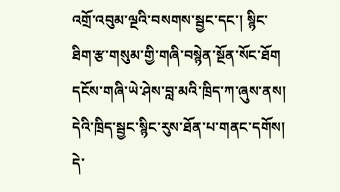འགྲོ་འབུམ་ལྔའི་བསགས་སྦྱང་དང་། སྙིང་ཐིག་རྩ་གསུམ་གྱི་གཞི་བསྙེན་སྔོན་སོང་ཐོག དངོས་གཞི་ཡེ་ཤེས་བླ་མའི་ཁྲིད་ཀ་ཞུས་ནས། དེའི་ཁྲིད་སྦྱང་སྙིང་རུས་ཐོན་པ་གནང་དགོས། དེ་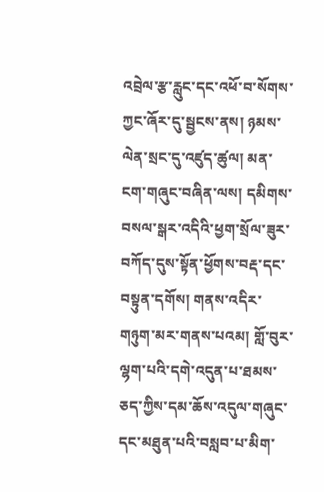འབྲེལ་རྩ་རླུང་དང་འཕོ་བ་སོགས་ཀྱང་ཞོར་དུ་སྦྱངས་ནས། ཉམས་ལེན་སྲང་དུ་འཛུད་ཚུལ། མན་ངག་གཞུང་བཞིན་ལས། དམིགས་བསལ་སྒར་འདིའི་ཕྱག་སྲོལ་ཟུར་བཀོད་དུས་སྟོན་ཕྱོགས་བརྡ་དང་བསྟུན་དགོས། གནས་འདིར་གཉུག་མར་གནས་པའམ། གློ་བུར་ལྷག་པའི་དགེ་འདུན་པ་ཐམས་ཅད་ཀྱིས་དམ་ཆོས་འདུལ་གཞུང་དང་མཐུན་པའི་བསླབ་པ་མིག་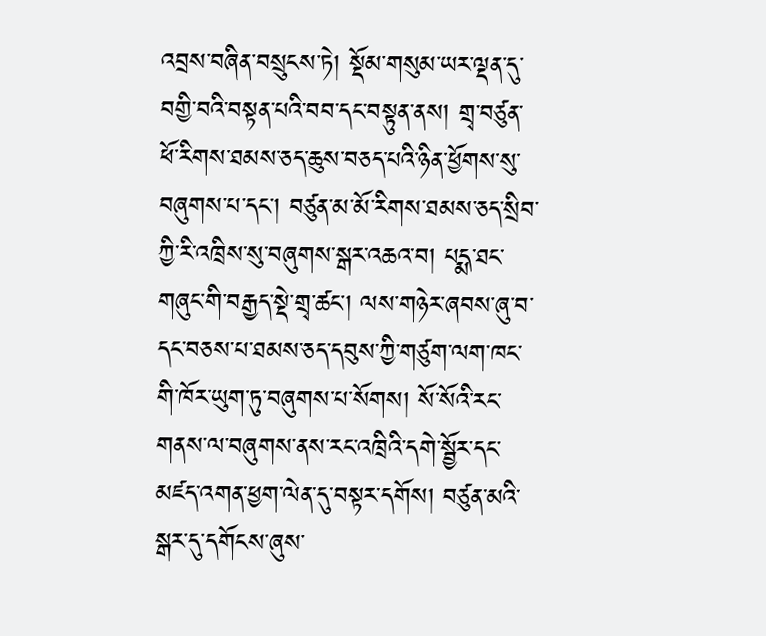འབྲས་བཞིན་བསྲུངས་ཏེ། སྡོམ་གསུམ་ཡར་ལྡན་དུ་བགྱི་བའི་བསྟན་པའི་བབ་དང་བསྟུན་ནས། གྲྭ་བཙུན་ཕོ་རིགས་ཐམས་ཅད་ཆུས་བཅད་པའི་ཉིན་ཕྱོགས་སུ་བཞུགས་པ་དང་། བཙུན་མ་མོ་རིགས་ཐམས་ཅད་སྲིབ་ཀྱི་རི་འཁྲིས་སུ་བཞུགས་སྒར་འཆའ་བ། པདྨ་ཐང་གཞུང་གི་བརྒྱད་སྡེ་གྲྭ་ཚང་། ལས་གཉེར་ཞབས་ཞུ་བ་དང་བཅས་པ་ཐམས་ཅད་དབུས་ཀྱི་གཙུག་ལག་ཁང་གི་ཁོར་ཡུག་ཏུ་བཞུགས་པ་སོགས། སོ་སོའི་རང་གནས་ལ་བཞུགས་ནས་རང་འཁྲིའི་དགེ་སྦྱོར་དང་མཛད་འགན་ཕྱག་ལེན་དུ་བསྟར་དགོས། བཙུན་མའི་སྒར་དུ་དགོངས་ཞུས་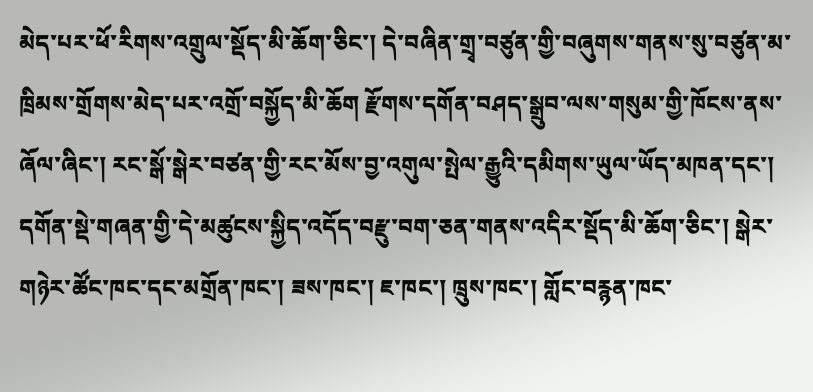མེད་པར་ཕོ་རིགས་འགྲུལ་སྡོད་མི་ཆོག་ཅིང་། དེ་བཞིན་གྲྭ་བཙུན་གྱི་བཞུགས་གནས་སུ་བཙུན་མ་ཁྲིམས་གྲོགས་མེད་པར་འགྲོ་བསྐྱོད་མི་ཆོག རྫོགས་དགོན་བཤད་སྒྲུབ་ལས་གསུམ་གྱི་ཁོངས་ནས་ཞོལ་ཞིང་། རང་སྒོ་སྒེར་བཙན་གྱི་རང་མོས་བྱ་འགུལ་སྤེལ་རྒྱུའི་དམིགས་ཡུལ་ཡོད་མཁན་དང་། དགོན་སྡེ་གཞན་གྱི་དེ་མཚུངས་སྐྱིད་འདོད་བརྫུ་བག་ཅན་གནས་འདིར་སྡོད་མི་ཆོག་ཅིང་། སྒེར་གཉེར་ཚོང་ཁང་དང་མགྲོན་ཁང་། ཟས་ཁང་། ཇ་ཁང་། ཁྲུས་ཁང་། གློང་བརྙན་ཁང་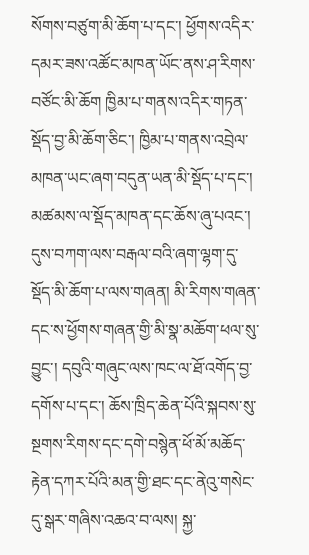སོགས་བཙུག་མི་ཆོག་པ་དང་། ཕྱོགས་འདིར་དམར་ཟས་འཚོང་མཁན་ཡོང་ནས་ཤ་རིགས་བཙོང་མི་ཆོག ཁྱིམ་པ་གནས་འདིར་གཏན་སྡོད་བྱ་མི་ཆོག་ཅིང་། ཁྱིམ་པ་གནས་འབྲེལ་མཁན་ཡང་ཞག་བདུན་ཡན་མི་སྡོད་པ་དང་། མཚམས་ལ་སྡོད་མཁན་དང་ཆོས་ཞུ་པའང་། དུས་བཀག་ལས་བརྒལ་བའི་ཞག་ལྷག་དུ་སྡོད་མི་ཆོག་པ་ལས་གཞན། མི་རིགས་གཞན་དང་ས་ཕྱོགས་གཞན་གྱི་མི་སྣ་མཆོག་ཕལ་སུ་བྱུང་། དབུའི་གཞུང་ལས་ཁང་ལ་ཐོ་འགོད་བྱ་དགོས་པ་དང་། ཆོས་ཁྲིད་ཆེན་པོའི་སྐབས་སུ་སྔགས་རིགས་དང་དགེ་བསྙེན་ཕོ་མོ་མཆོད་རྟེན་དཀར་པོའི་མན་གྱི་ཐང་དང་ནེའུ་གསེང་དུ་སྒར་གཞིས་འཆའ་བ་ལས། སྐྱ་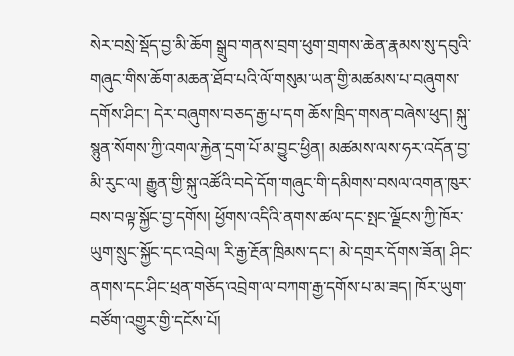སེར་བསྲེ་སྡོད་བྱ་མི་ཆོག སྒྲུབ་གནས་བྲག་ཕུག་གྲགས་ཆེན་རྣམས་སུ་དབུའི་གཞུང་གིས་ཆོག་མཆན་ཐོབ་པའི་ལོ་གསུམ་ཡན་གྱི་མཚམས་པ་བཞུགས་དགོས་ཤིང་། དེར་བཞུགས་བཅད་རྒྱ་པ་དག ཆོས་ཁྲིད་གསན་བཞེས་ཕུད། སྐུ་སྙུན་སོགས་ཀྱི་འགལ་རྐྱེན་དྲག་པོ་མ་བྱུང་ཕྱིན། མཚམས་ལས་ཧར་འདོན་བྱ་མི་རུང་ལ། རྒྱུན་གྱི་སྐུ་འཚོའི་བདེ་དོག་གཞུང་གི་དམིགས་བསལ་འགན་ཁུར་བས་བལྟ་སྐྱོང་བྱ་དགོས། ཕྱོགས་འདིའི་ནགས་ཚལ་དང་སྤང་ལྗོངས་ཀྱི་ཁོར་ཡུག་སྲུང་སྐྱོང་དང་འབྲེལ། རི་རྒྱ་རྔོན་ཁྲིམས་དང་། མེ་དགྲར་དོགས་ཟོན། ཤིང་ནགས་དང་ཤིང་ཕྲན་གཅོད་འབྲེག་ལ་བཀག་རྒྱ་དགོས་པ་མ་ཟད། ཁོར་ཡུག་བཙོག་འགྱུར་གྱི་དངོས་པོ།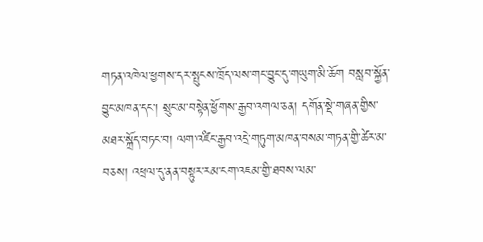གཏན་འཁེལ་ཕྱགས་དར་སྤུངས་ཁྲོད་ལས་གང་བྱུང་དུ་གཡུག་མི་ཆོག བསླབ་སྐྱོན་བྱུང་མཁན་དང་། སྲུང་མ་བསྟེན་ཕྱོགས་རྒྱབ་འགལ་ཅན། དགོན་སྡེ་གཞན་གྱིས་མཐར་སྐྲོད་བཏང་བ། ལག་འཛིང་རྒྱབ་འདྲེ་གཏུག་མཁན་བསམ་གཏན་གྱི་ཚེར་མ་བཅས། འཕྲལ་དུ་ནན་བསྟུར་རམ་ངག་འཇམ་གྱི་ཐབས་ལམ་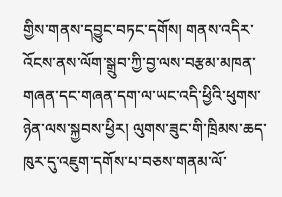གྱིས་གནས་དབྱུང་བཏང་དགོས། གནས་འདིར་འོངས་ནས་ལོག་སྒྲུབ་ཀྱི་བྱ་ལས་བརྩམ་མཁན་གཞན་དང་གཞན་དག་ལ་ཡང་འདི་ཕྱིའི་ཕུགས་ཉེན་ལས་སྐྱབས་ཕྱིར། ལུགས་ཟུང་གི་ཁྲིམས་ཆད་ཁུར་དུ་འཇུག་དགོས་པ་བཅས་གནམ་ལོ་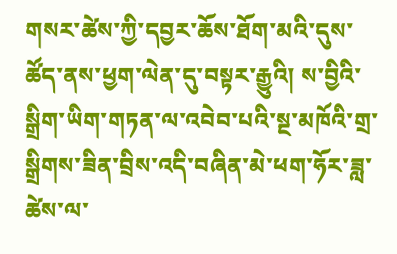གསར་ཚེས་ཀྱི་དབྱར་ཆོས་ཐོག་མའི་དུས་ཚོད་ནས་ཕྱག་ལེན་དུ་བསྟར་རྒྱུའི། ས་བྱིའི་སྒྲིག་ཡིག་གཏན་ལ་འབེབ་པའི་སྔ་མཁོའི་གྲ་སྒྲིགས་ཟིན་བྲིས་འདི་བཞིན་མེ་ཕག་ཧོར་ཟླ་ཚེས་ལ་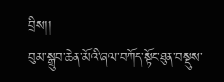བྲིས།།
བུམ་སྒྲུབ་ཆེན་མོའི་ཞལ་བཀོད་སྟོང་ཐུན་བསྡུས་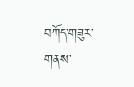བཀོད་གཟུར་གནས་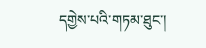དགྱེས་པའི་གཏམ་ཐུང་།